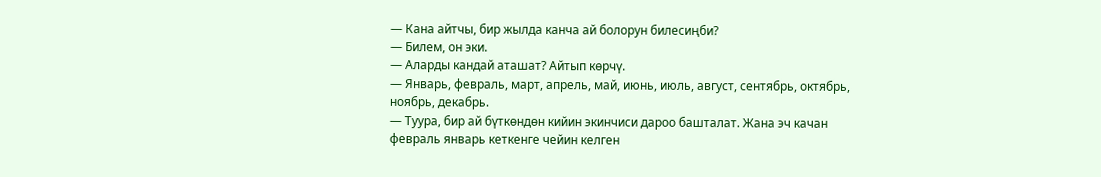— Кана айтчы, бир жылда канча ай болорун билесиңби?
— Билем, он эки.
— Аларды кандай аташат? Айтып көрчү.
— Январь, февраль, март, апрель, май, июнь, июль, август, сентябрь, октябрь, ноябрь, декабрь.
— Туура, бир ай бүткөндөн кийин экинчиси дароо башталат. Жана эч качан февраль январь кеткенге чейин келген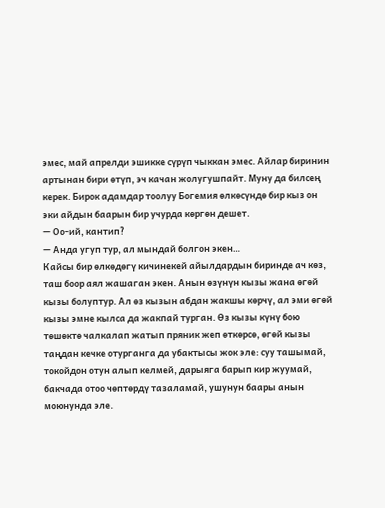эмес, май апрелди эшикке сүрүп чыккан эмес. Айлар биринин артынан бири өтүп, эч качан жолугушпайт. Муну да билсең керек. Бирок адамдар тоолуу Богемия өлкөсүндө бир кыз он эки айдын баарын бир учурда көргөн дешет.
— Оо-ий, кантип?
— Анда угуп тур, ал мындай болгон экен…
Кайсы бир өлкөдөгү кичинекей айылдардын биринде ач көз, таш боор аял жашаган экен. Анын өзүнүн кызы жана өгөй кызы болуптур. Ал өз кызын абдан жакшы көрчү, ал эми өгөй кызы эмне кылса да жакпай турган. Өз кызы күнү бою төшөктө чалкалап жатып пряник жеп өткөрсө, өгөй кызы таңдан кечке отурганга да убактысы жок эле: суу ташымай, токойдон отун алып келмей, дарыяга барып кир жуумай, бакчада отоо чөптөрдү тазаламай, ушунун баары анын моюнунда эле.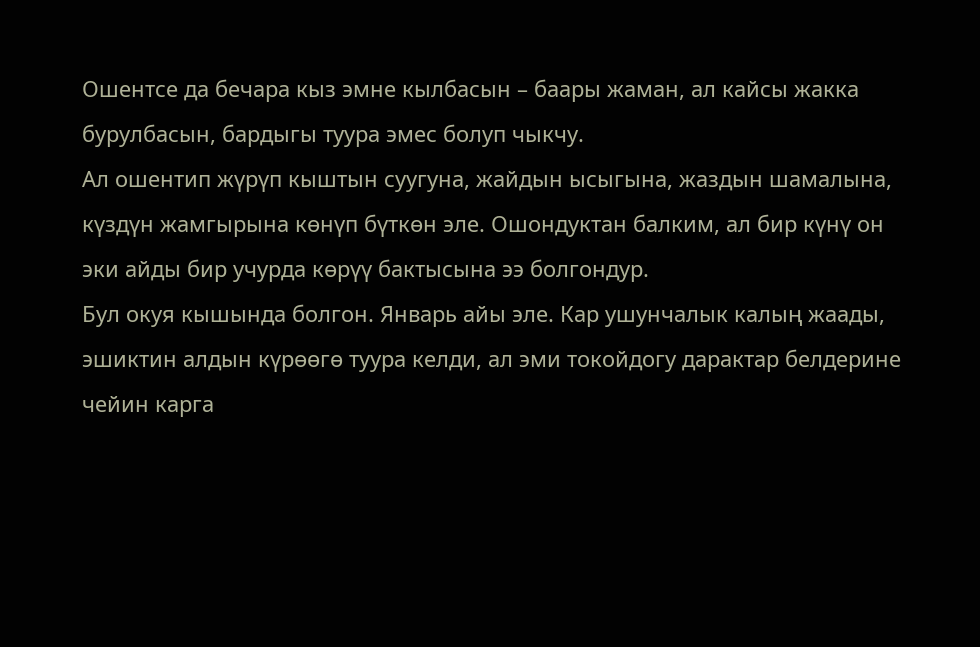Ошентсе да бечара кыз эмне кылбасын – баары жаман, ал кайсы жакка бурулбасын, бардыгы туура эмес болуп чыкчу.
Ал ошентип жүрүп кыштын суугуна, жайдын ысыгына, жаздын шамалына, күздүн жамгырына көнүп бүткөн эле. Ошондуктан балким, ал бир күнү он эки айды бир учурда көрүү бактысына ээ болгондур.
Бул окуя кышында болгон. Январь айы эле. Кар ушунчалык калың жаады, эшиктин алдын күрөөгө туура келди, ал эми токойдогу дарактар белдерине чейин карга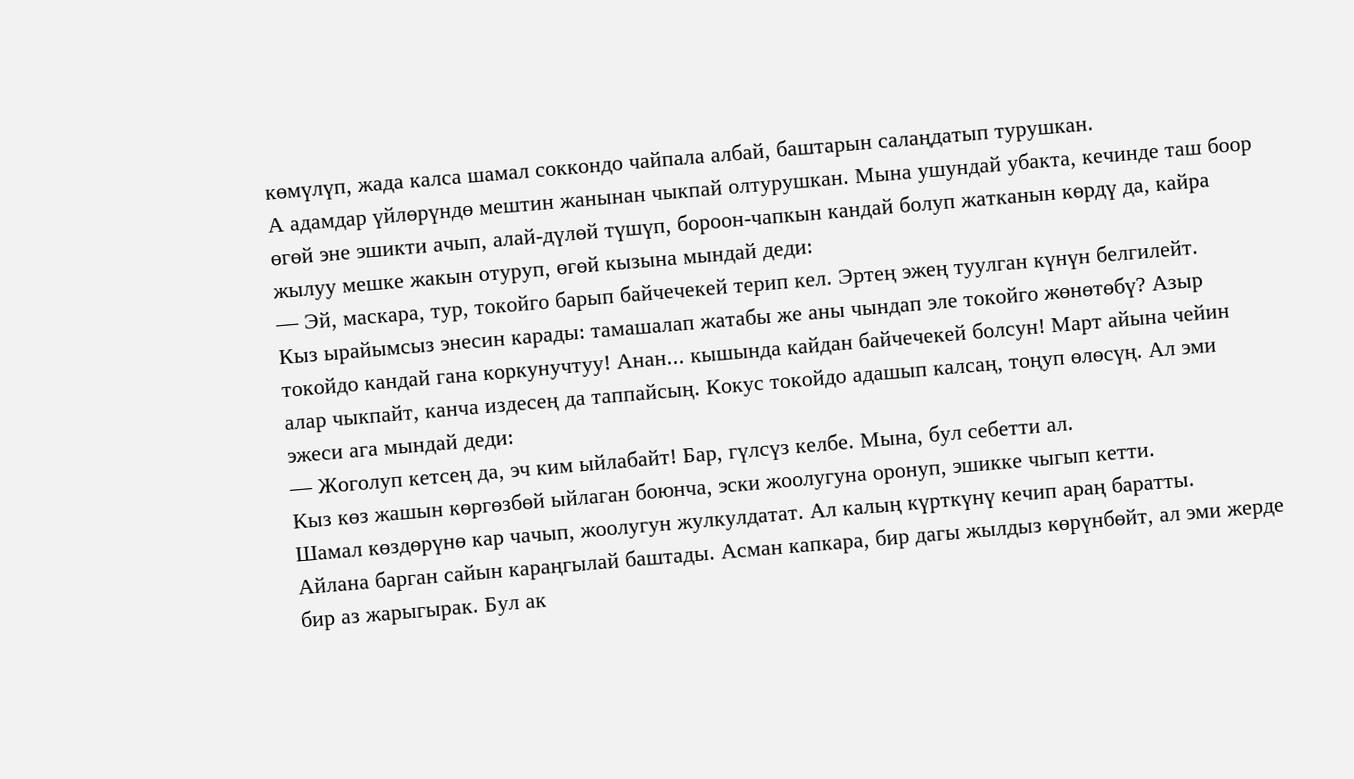көмүлүп, жада калса шамал соккондо чайпала албай, баштарын салаңдатып турушкан.
А адамдар үйлөрүндө мештин жанынан чыкпай олтурушкан. Мына ушундай убакта, кечинде таш боор өгөй эне эшикти ачып, алай-дүлөй түшүп, бороон-чапкын кандай болуп жатканын көрдү да, кайра жылуу мешке жакын отуруп, өгөй кызына мындай деди:
— Эй, маскара, тур, токойго барып байчечекей терип кел. Эртең эжең туулган күнүн белгилейт.
Кыз ырайымсыз энесин карады: тамашалап жатабы же аны чындап эле токойго жөнөтөбү? Азыр токойдо кандай гана коркунучтуу! Анан... кышында кайдан байчечекей болсун! Март айына чейин алар чыкпайт, канча издесең да таппайсың. Кокус токойдо адашып калсаң, тоңуп өлөсүң. Ал эми эжеси ага мындай деди:
— Жоголуп кетсең да, эч ким ыйлабайт! Бар, гүлсүз келбе. Мына, бул себетти ал.
Кыз көз жашын көргөзбөй ыйлаган боюнча, эски жоолугуна оронуп, эшикке чыгып кетти.
Шамал көздөрүнө кар чачып, жоолугун жулкулдатат. Ал калың күрткүнү кечип араң баратты.
Айлана барган сайын караңгылай баштады. Асман капкара, бир дагы жылдыз көрүнбөйт, ал эми жерде бир аз жарыгырак. Бул ак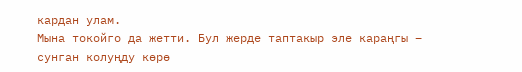кардан улам.
Мына токойго да жетти. Бул жерде таптакыр эле караңгы – сунган колуңду көрө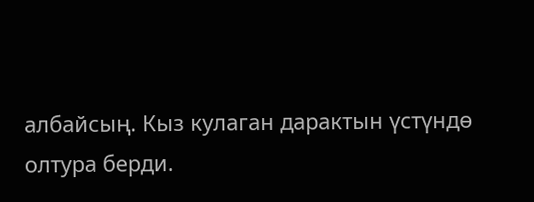албайсың. Кыз кулаган дарактын үстүндө олтура берди.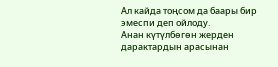Ал кайда тоңсом да баары бир эмеспи деп ойлоду.
Анан күтүлбөгөн жерден дарактардын арасынан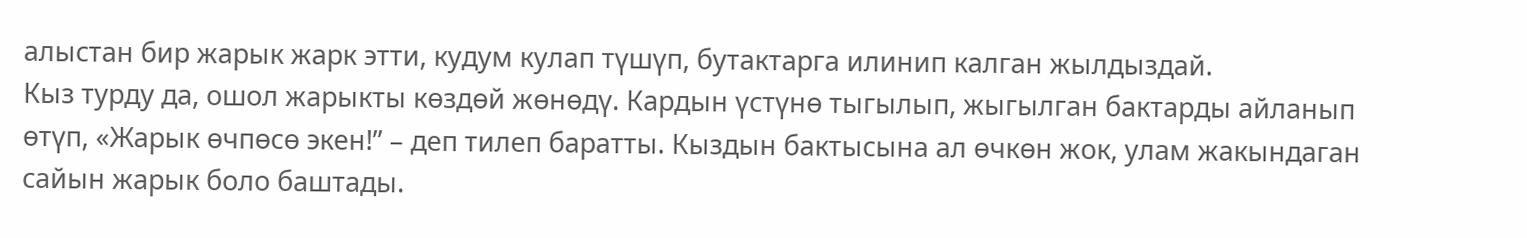алыстан бир жарык жарк этти, кудум кулап түшүп, бутактарга илинип калган жылдыздай.
Кыз турду да, ошол жарыкты көздөй жөнөдү. Кардын үстүнө тыгылып, жыгылган бактарды айланып өтүп, «Жарык өчпөсө экен!” – деп тилеп баратты. Кыздын бактысына ал өчкөн жок, улам жакындаган сайын жарык боло баштады.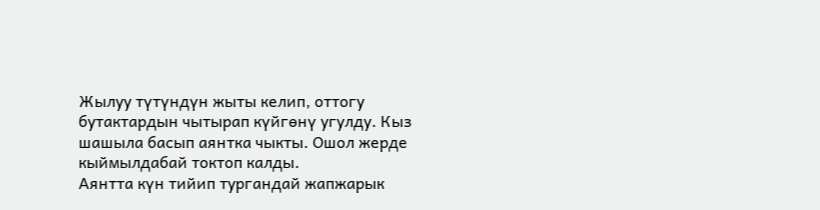Жылуу түтүндүн жыты келип, оттогу бутактардын чытырап күйгөнү угулду. Кыз шашыла басып аянтка чыкты. Ошол жерде кыймылдабай токтоп калды.
Аянтта күн тийип тургандай жапжарык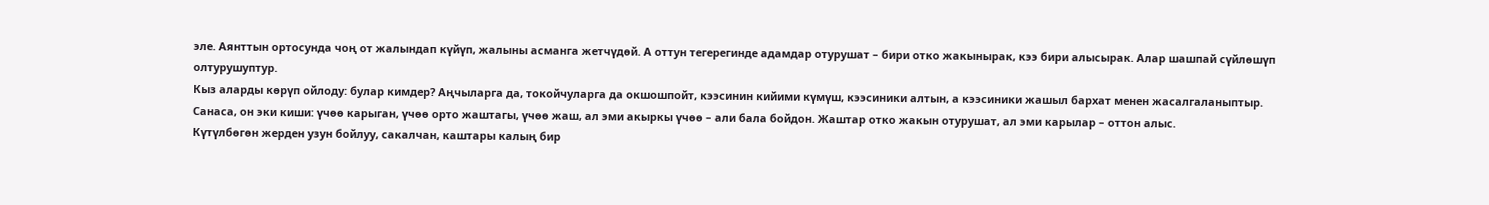эле. Аянттын ортосунда чоң от жалындап күйүп, жалыны асманга жетчүдөй. А оттун тегерегинде адамдар отурушат – бири отко жакынырак, кээ бири алысырак. Алар шашпай сүйлөшүп олтурушуптур.
Кыз аларды көрүп ойлоду: булар кимдер? Аңчыларга да, токойчуларга да окшошпойт, кээсинин кийими күмүш, кээсиники алтын, а кээсиники жашыл бархат менен жасалгаланыптыр.
Санаса, он эки киши: үчөө карыган, үчөө орто жаштагы, үчөө жаш, ал эми акыркы үчөө – али бала бойдон. Жаштар отко жакын отурушат, ал эми карылар – оттон алыс.
Күтүлбөгөн жерден узун бойлуу, сакалчан, каштары калың бир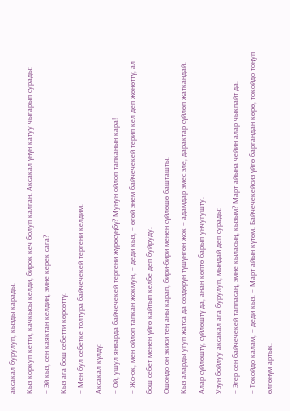аксакал бурулуп, кызды карады.
Кыз коркуп кетти, качкысы келди, бирок кеч болуп калган. Аксакал үнүн катуу чыгарып сурады:
– Эй кыз, сен каяктан келдиң, эмне керек сага?
Кыз ага бош себетти көрсөттү.
– Мен бул себетке толтура байчечекей тергени келдим.
Аксакал күлдү:
– Ой, ушул январда байчечекей тергени жүрөсүңбү? Мунун ойлоп тапканын кара!
– Жо-ок, мен ойлоп тапкан жокмун, – деди кыз, – өгөй энем байчечекей терип кел деп жөнөттү, ал бош себет менен үйгө кайтып келбе деп буйруду.
Ошондо он экиси тең аны карап, бири-бири менен сүйлөшө башташты.
Кыз аларды угуп жатса да сөздөрүн түшүнгөн жок – адамдар эмес эле, дарактар сүйлөп жаткандай.
Алар сүйлөштү, сүйлөштү да, анан көптө барып унчугушту.
Узун бойлуу аксакал ага бурулуп, мындай деп сурады:
– Эгер сен байчечекей таппасаң, эмне кыласың, кызым? Март айына чейин алар чыкпайт да.
– Токойдо калам, – деди кыз. – Март айын күтөм. Байчечекейсиз үйгө баргандан көрө, токойдо тоңуп өлгөнүм артык.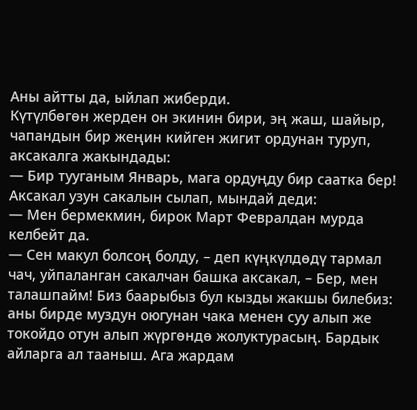Аны айтты да, ыйлап жиберди.
Күтүлбөгөн жерден он экинин бири, эң жаш, шайыр, чапандын бир жеңин кийген жигит ордунан туруп, аксакалга жакындады:
— Бир тууганым Январь, мага ордуңду бир саатка бер!
Аксакал узун сакалын сылап, мындай деди:
— Мен бермекмин, бирок Март Февралдан мурда келбейт да.
— Сен макул болсоң болду, – деп күңкүлдөдү тармал чач, уйпаланган сакалчан башка аксакал, – Бер, мен талашпайм! Биз баарыбыз бул кызды жакшы билебиз: аны бирде муздун оюгунан чака менен суу алып же токойдо отун алып жүргөндө жолуктурасың. Бардык айларга ал тааныш. Ага жардам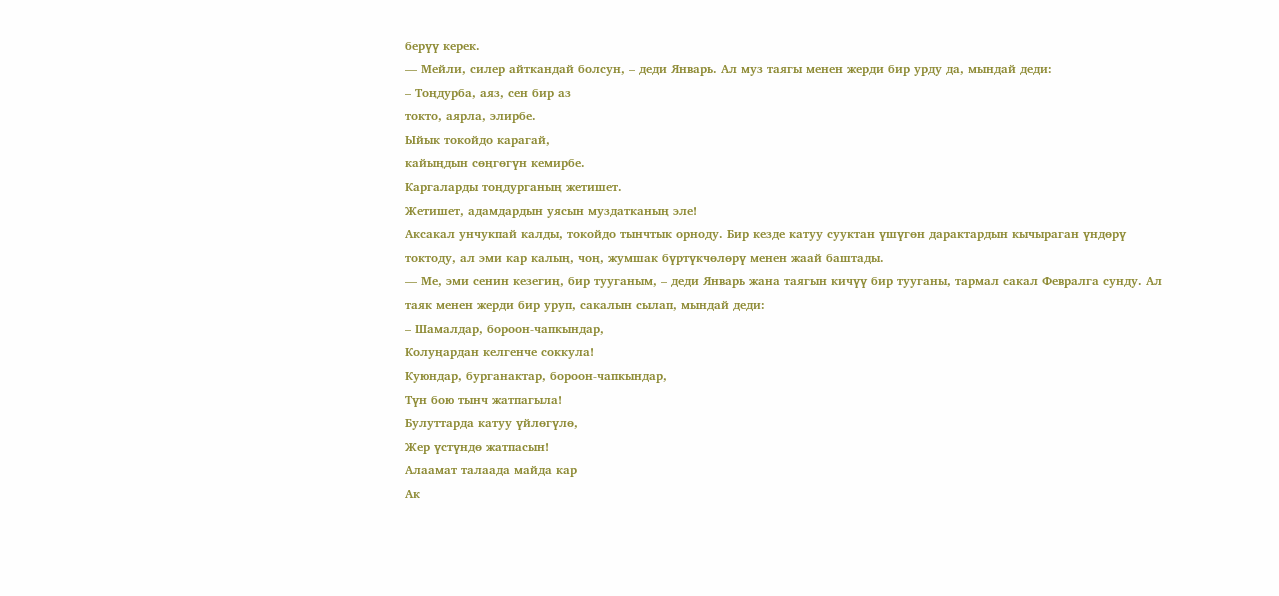берүү керек.
— Мейли, силер айткандай болсун, – деди Январь. Ал муз таягы менен жерди бир урду да, мындай деди:
– Тоңдурба, аяз, сен бир аз
токто, аярла, элирбе.
Ыйык токойдо карагай,
кайыңдын сөңгөгүн кемирбе.
Каргаларды тоңдурганың жетишет.
Жетишет, адамдардын уясын муздатканың эле!
Аксакал унчукпай калды, токойдо тынчтык орноду. Бир кезде катуу сууктан үшүгөн дарактардын кычыраган үндөрү токтоду, ал эми кар калың, чоң, жумшак бүртүкчөлөрү менен жаай баштады.
— Ме, эми сенин кезегиң, бир тууганым, – деди Январь жана таягын кичүү бир тууганы, тармал сакал Февралга сунду. Ал таяк менен жерди бир уруп, сакалын сылап, мындай деди:
– Шамалдар, бороон-чапкындар,
Колуңардан келгенче соккула!
Куюндар, бурганактар, бороон-чапкындар,
Түн бою тынч жатпагыла!
Булуттарда катуу үйлөгүлө,
Жер үстүндө жатпасын!
Алаамат талаада майда кар
Ак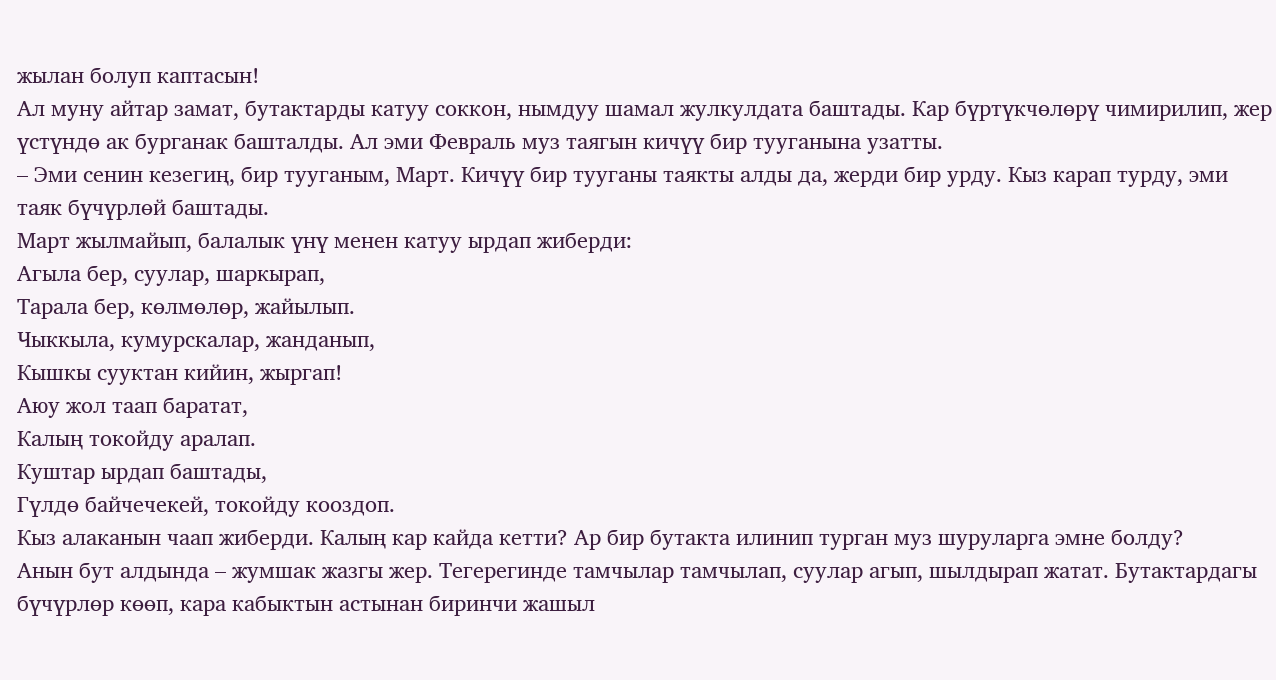жылан болуп каптасын!
Ал муну айтар замат, бутактарды катуу соккон, нымдуу шамал жулкулдата баштады. Кар бүртүкчөлөрү чимирилип, жер үстүндө ак бурганак башталды. Ал эми Февраль муз таягын кичүү бир тууганына узатты.
– Эми сенин кезегиң, бир тууганым, Март. Кичүү бир тууганы таякты алды да, жерди бир урду. Кыз карап турду, эми таяк бүчүрлөй баштады.
Март жылмайып, балалык үнү менен катуу ырдап жиберди:
Агыла бер, суулар, шаркырап,
Тарала бер, көлмөлөр, жайылып.
Чыккыла, кумурскалар, жанданып,
Кышкы сууктан кийин, жыргап!
Аюу жол таап баратат,
Калың токойду аралап.
Куштар ырдап баштады,
Гүлдө байчечекей, токойду кооздоп.
Кыз алаканын чаап жиберди. Калың кар кайда кетти? Ар бир бутакта илинип турган муз шуруларга эмне болду?
Анын бут алдында – жумшак жазгы жер. Тегерегинде тамчылар тамчылап, суулар агып, шылдырап жатат. Бутактардагы бүчүрлөр көөп, кара кабыктын астынан биринчи жашыл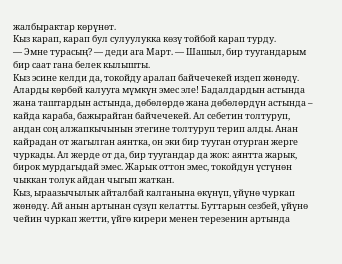жалбырактар көрүнөт.
Кыз карап, карап бул сулуулукка көзү тойбой карап турду.
— Эмне турасың? — деди ага Март. — Шашыл, бир туугандарым бир саат гана белек кылышты.
Кыз эсине келди да, токойду аралап байчечекей издеп жөнөдү. Аларды көрбөй калууга мүмкүн эмес эле! Бадалдардын астында жана таштардын астында, дөбөлөрдө жана дөбөлөрдүн астында – кайда караба, бажырайган байчечекей. Ал себетин толтуруп, андан соң алжапкычынын этегине толтуруп терип алды. Анан кайрадан от жагылган аянтка, он эки бир тууган отурган жерге чуркады. Ал жерде от да, бир туугандар да жок: аянтта жарык, бирок мурдагыдай эмес. Жарык оттон эмес, токойдун үстүнөн чыккан толук айдан чыгып жаткан.
Кыз, ыраазычылык айталбай калганына өкүнүп, үйүнө чуркап жөнөдү. Ай анын артынан сүзүп келатты. Буттарын сезбей, үйүнө чейин чуркап жетти, үйгө кирери менен терезенин артында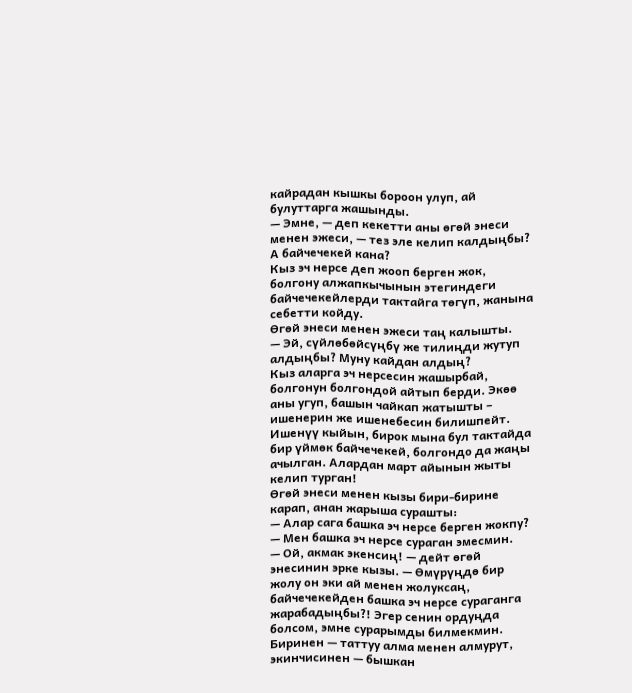кайрадан кышкы бороон улуп, ай булуттарга жашынды.
— Эмне, — деп кекетти аны өгөй энеси менен эжеси, — тез эле келип калдыңбы? А байчечекей кана?
Кыз эч нерсе деп жооп берген жок, болгону алжапкычынын этегиндеги байчечекейлерди тактайга төгүп, жанына себетти койду.
Өгөй энеси менен эжеси таң калышты.
— Эй, сүйлөбөйсүңбү же тилиңди жутуп алдыңбы? Муну кайдан алдың?
Кыз аларга эч нерсесин жашырбай, болгонун болгондой айтып берди. Экөө аны угуп, башын чайкап жатышты – ишенерин же ишенебесин билишпейт. Ишенүү кыйын, бирок мына бул тактайда бир үймөк байчечекей, болгондо да жаңы ачылган. Алардан март айынын жыты келип турган!
Өгөй энеси менен кызы бири-бирине карап, анан жарыша сурашты:
— Алар сага башка эч нерсе берген жокпу?
— Мен башка эч нерсе сураган эмесмин.
— Ой, акмак экенсиң! — дейт өгөй энесинин эрке кызы. — Өмүрүңдө бир жолу он эки ай менен жолуксаң, байчечекейден башка эч нерсе сураганга жарабадыңбы?! Эгер сенин ордуңда болсом, эмне сурарымды билмекмин. Биринен — таттуу алма менен алмурут, экинчисинен — бышкан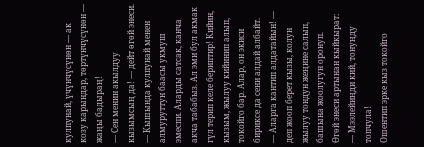кулпунай, үчүнчүсүнөн — ак козу карындар, төртүнчүсүнөн — жаңы бадыраң!
— Сен менин акылдуу кызымсың да! — дейт өгөй энеси. — Кышында кулпунай менен алмуруттун баасы укмуш эмеспи. Аларды сатсак, канча акча табабыз. Ал эми бул акмак гүл терип келе бериптир! Кийин, кызым, жылуу кийинип алып, токойго бар. Алар, он экиси бириксе да сени алдай албайт.
— Аларга кантип алдатайын! — деп жооп берет кызы, колун жылуу тондун жеңине салып, башына жоолугун оронуп.
Өгөй энеси артынан кыйкырат:
— Мээлейиңди кий, тонуңду топчула!
Ошентип эрке кыз токойго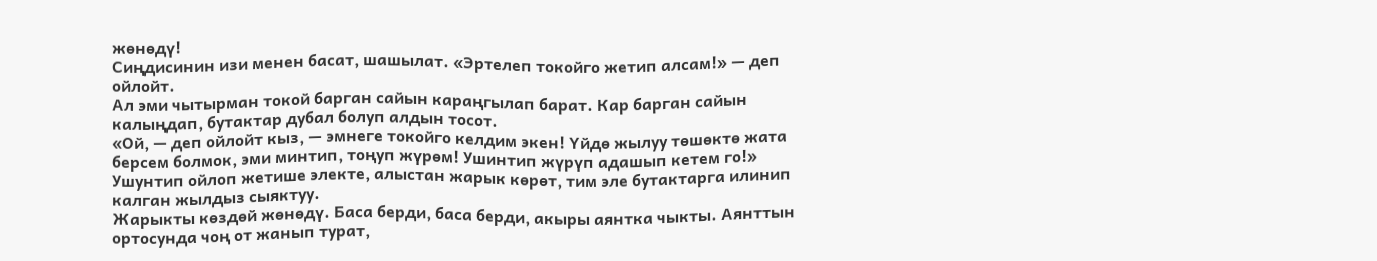жөнөдү!
Сиңдисинин изи менен басат, шашылат. «Эртелеп токойго жетип алсам!» — деп ойлойт.
Ал эми чытырман токой барган сайын караңгылап барат. Кар барган сайын калыңдап, бутактар дубал болуп алдын тосот.
«Ой, — деп ойлойт кыз, — эмнеге токойго келдим экен! Үйдө жылуу төшөктө жата берсем болмок, эми минтип, тоңуп жүрөм! Ушинтип жүрүп адашып кетем го!»
Ушунтип ойлоп жетише электе, алыстан жарык көрөт, тим эле бутактарга илинип калган жылдыз сыяктуу.
Жарыкты көздөй жөнөдү. Баса берди, баса берди, акыры аянтка чыкты. Аянттын ортосунда чоң от жанып турат,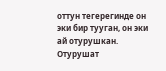оттун тегерегинде он эки бир тууган, он эки ай отурушкан. Отурушат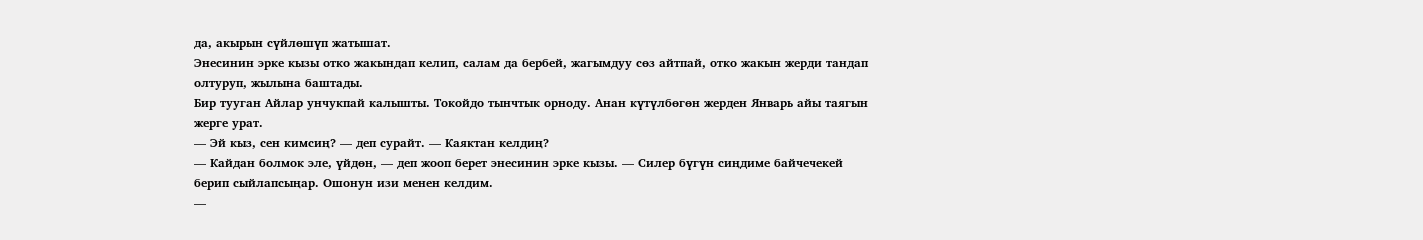да, акырын сүйлөшүп жатышат.
Энесинин эрке кызы отко жакындап келип, салам да бербей, жагымдуу сөз айтпай, отко жакын жерди тандап олтуруп, жылына баштады.
Бир тууган Айлар унчукпай калышты. Токойдо тынчтык орноду. Анан күтүлбөгөн жерден Январь айы таягын жерге урат.
— Эй кыз, сен кимсиң? — деп сурайт. — Каяктан келдиң?
— Кайдан болмок эле, үйдөн, — деп жооп берет энесинин эрке кызы. — Силер бүгүн сиңдиме байчечекей берип сыйлапсыңар. Ошонун изи менен келдим.
—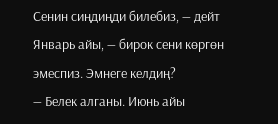Сенин сиңдиңди билебиз, — дейт Январь айы, — бирок сени көргөн эмеспиз. Эмнеге келдиң?
— Белек алганы. Июнь айы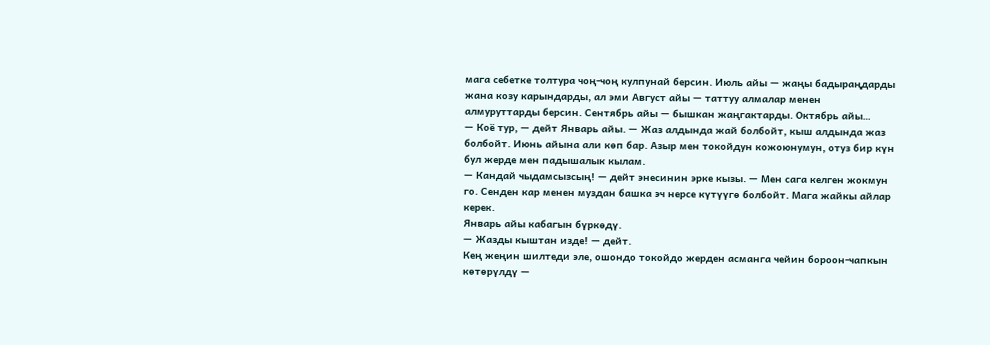мага себетке толтура чоң-чоң кулпунай берсин. Июль айы — жаңы бадыраңдарды жана козу карындарды, ал эми Август айы — таттуу алмалар менен алмуруттарды берсин. Сентябрь айы — бышкан жаңгактарды. Октябрь айы…
— Коё тур, — дейт Январь айы. — Жаз алдында жай болбойт, кыш алдында жаз болбойт. Июнь айына али көп бар. Азыр мен токойдун кожоюнумун, отуз бир күн бул жерде мен падышалык кылам.
— Кандай чыдамсызсың! — дейт энесинин эрке кызы. — Мен сага келген жокмун го. Сенден кар менен муздан башка эч нерсе күтүүгө болбойт. Мага жайкы айлар керек.
Январь айы кабагын бүркөдү.
— Жазды кыштан изде! — дейт.
Кең жеңин шилтеди эле, ошондо токойдо жерден асманга чейин бороон-чапкын көтөрүлдү —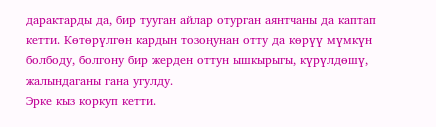дарактарды да, бир тууган айлар отурган аянтчаны да каптап кетти. Көтөрүлгөн кардын тозоңунан отту да көрүү мүмкүн болбоду, болгону бир жерден оттун ышкырыгы, күрүлдөшү, жалындаганы гана угулду.
Эрке кыз коркуп кетти.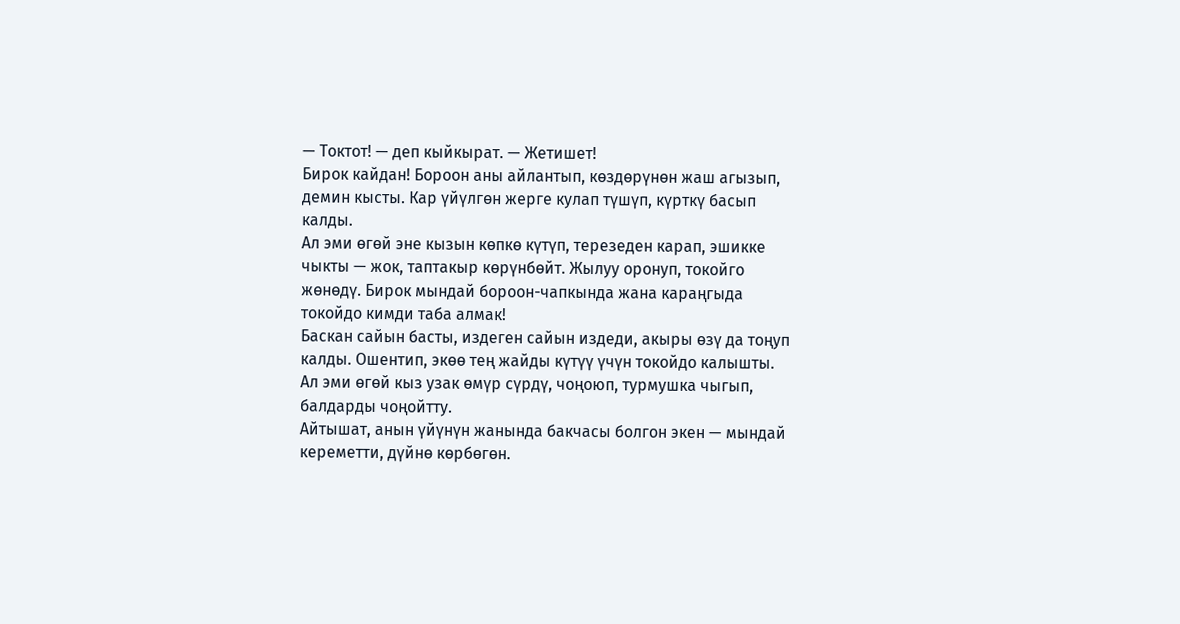— Токтот! — деп кыйкырат. — Жетишет!
Бирок кайдан! Бороон аны айлантып, көздөрүнөн жаш агызып, демин кысты. Кар үйүлгөн жерге кулап түшүп, күрткү басып калды.
Ал эми өгөй эне кызын көпкө күтүп, терезеден карап, эшикке чыкты — жок, таптакыр көрүнбөйт. Жылуу оронуп, токойго жөнөдү. Бирок мындай бороон-чапкында жана караңгыда токойдо кимди таба алмак!
Баскан сайын басты, издеген сайын издеди, акыры өзү да тоңуп калды. Ошентип, экөө тең жайды күтүү үчүн токойдо калышты.
Ал эми өгөй кыз узак өмүр сүрдү, чоңоюп, турмушка чыгып, балдарды чоңойтту.
Айтышат, анын үйүнүн жанында бакчасы болгон экен — мындай кереметти, дүйнө көрбөгөн.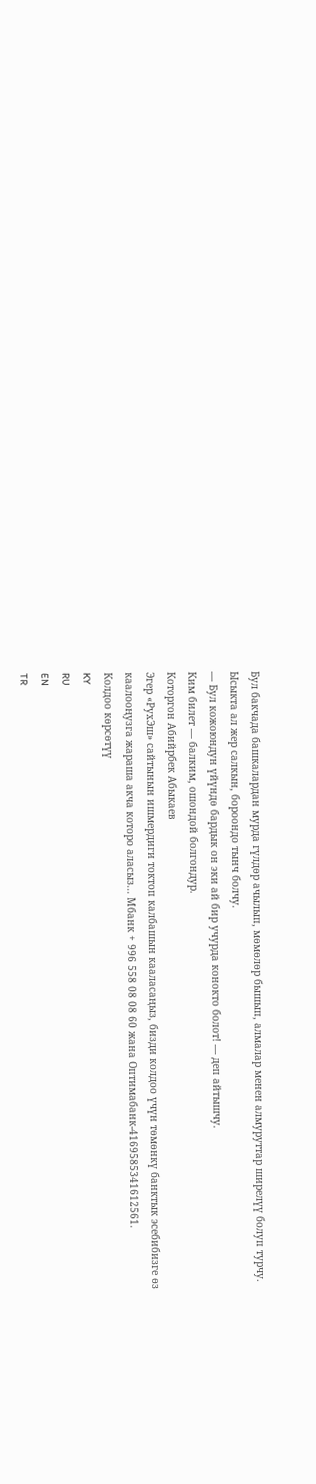Бул бакчада башкалардан мурда гүлдөр ачылып, мөмөлөр бышып, алмалар менен алмуруттар ширелүү болуп турчу. Ысыкта ал жер салкын, бороондо тынч болчу.
— Бул кожоюндун үйүндө бардык он эки ай бир учурда конокто болот! — деп айтышчу.
Ким билет — балким, ошондой болгондур.
Которгон Абийрбек Абыкаев
Эгер «РухЭш» сайтынын ишмердиги токтоп калбашын кааласаңыз, бизди колдоо үчүн төмөнкү банктык эсебибизге өз каалооңузга жараша акча которо аласыз... Мбанк + 996 558 08 08 60 жана Оптимабанк-4169585341612561.
Колдоо көрсөтүү
KY
RU
EN
TR